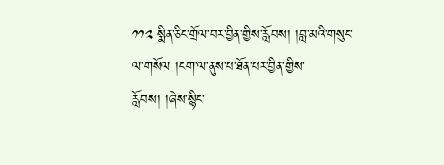༡༡༢ སྨིན་ཅིང་གྲོལ་བར་བྱིན་གྱིས་རློབས། །བླ་མའི་གསུང་ལ་གསོལ །ངག་ལ་ནུས་པ་ཐོན་པར་བྱིན་གྱིས་རློབས། །ཞེས་སྙིང་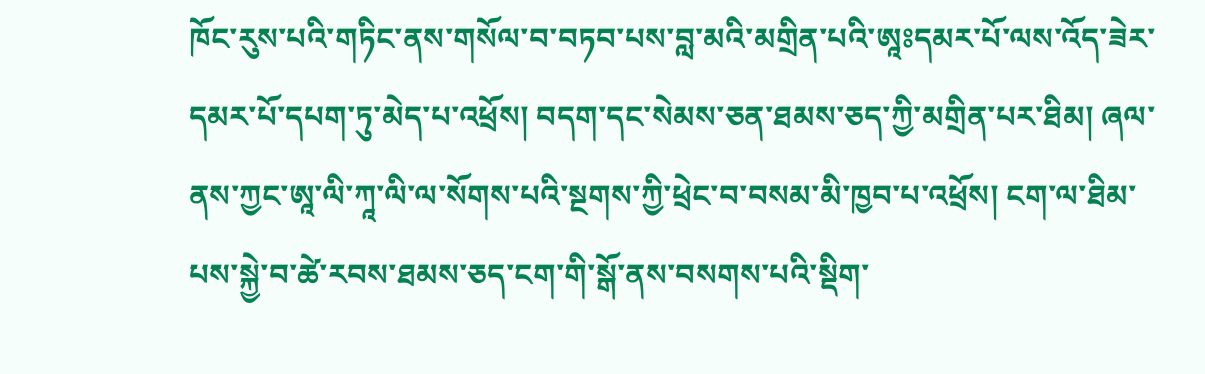ཁོང་རུས་པའི་གཏིང་ནས་གསོལ་བ་བཏབ་པས་བླ་མའི་མགྲིན་པའི་ཨཱཿདམར་པོ་ལས་འོད་ཟེར་དམར་པོ་དཔག་ཏུ་མེད་པ་འཕྲོས། བདག་དང་སེམས་ཅན་ཐམས་ཅད་ཀྱི་མགྲིན་པར་ཐིམ། ཞལ་ནས་ཀྱང་ཨཱ་ལི་ཀཱ་ལི་ལ་སོགས་པའི་སྔགས་ཀྱི་ཕྲེང་བ་བསམ་མི་ཁྱབ་པ་འཕྲོས། ངག་ལ་ཐིམ་པས་སྐྱེ་བ་ཚེ་རབས་ཐམས་ཅད་ངག་གི་སྒོ་ནས་བསགས་པའི་སྡིག་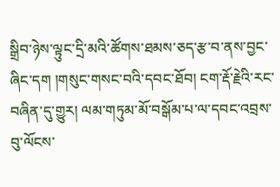སྒྲིབ་ཉེས་ལྟུང་དྲི་མའི་ཚོགས་ཐམས་ཅད་རྩ་བ་ནས་བྱང་ཞིང་དག །གསུང་གསང་བའི་དབང་ཐོབ། ངག་རྡོ་རྗེའི་རང་བཞིན་དུ་གྱུར། ལམ་གཏུམ་མོ་བསྒོམ་པ་ལ་དབང་འབྲས་བུ་ལོངས་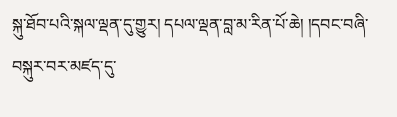སྐུ་ཐོབ་པའི་སྐལ་ལྡན་དུ་གྱུར། དཔལ་ལྡན་བླ་མ་རིན་པོ་ཆེ། །དབང་བཞི་བསྐུར་བར་མཛད་དུ་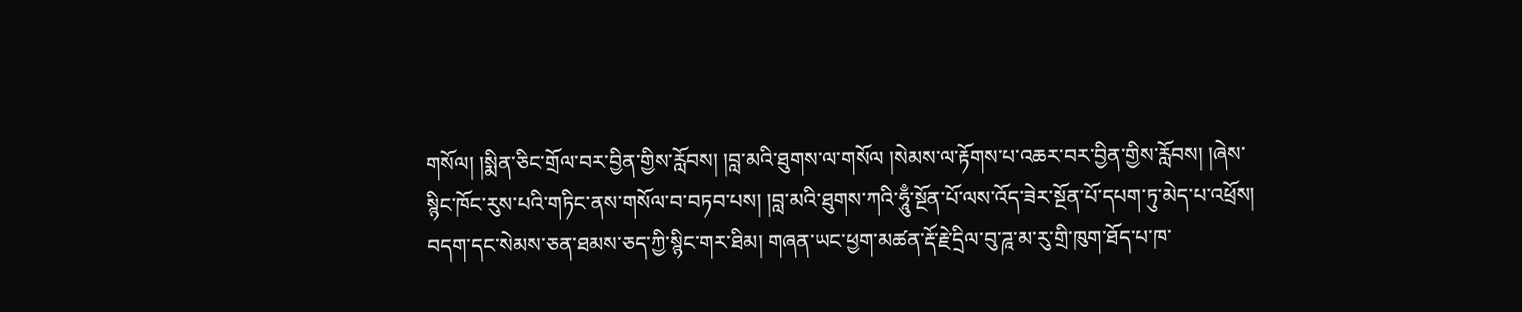གསོལ། །སྨིན་ཅིང་གྲོལ་བར་བྱིན་གྱིས་རློབས། །བླ་མའི་ཐུགས་ལ་གསོལ །སེམས་ལ་རྟོགས་པ་འཆར་བར་བྱིན་གྱིས་རློབས། །ཞེས་སྙིང་ཁོང་རུས་པའི་གཏིང་ནས་གསོལ་བ་བཏབ་པས། །བླ་མའི་ཐུགས་ཀའི་ཧཱུྃ་སྔོན་པོ་ལས་འོད་ཟེར་སྔོན་པོ་དཔག་ཏུ་མེད་པ་འཕྲོས། བདག་དང་སེམས་ཅན་ཐམས་ཅད་ཀྱི་སྙིང་གར་ཐིམ། གཞན་ཡང་ཕྱག་མཚན་རྡོ་རྗེ་དྲིལ་བུ་ཌཱ་མ་རུ་གྲི་ཁུག་ཐོད་པ་ཁ་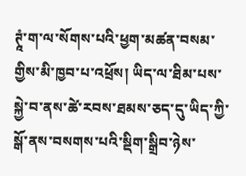ཊཱཾ་ག་ལ་སོགས་པའི་ཕྱག་མཚན་བསམ་གྱིས་མི་ཁྱབ་པ་འཕྲོས། ཡིད་ལ་ཐིམ་པས་སྐྱེ་བ་ནས་ཚེ་རབས་ཐམས་ཅད་དུ་ཡིད་ཀྱི་སྒོ་ནས་བསགས་པའི་སྡིག་སྒྲིབ་ཉེས་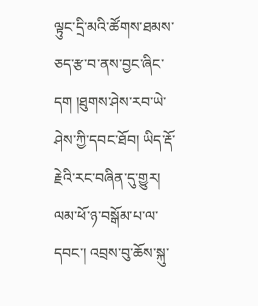ལྟུང་དྲི་མའི་ཚོགས་ཐམས་ཅད་རྩ་བ་ནས་བྱང་ཞིང་དག །ཐུགས་ཤེས་རབ་ཡེ་ཤེས་ཀྱི་དབང་ཐོབ། ཡིད་རྡོ་རྗེའི་རང་བཞིན་དུ་གྱུར། ལམ་ཕོ་ཉ་བསྒོམ་པ་ལ་དབང་། འབྲས་བུ་ཆོས་སྐུ་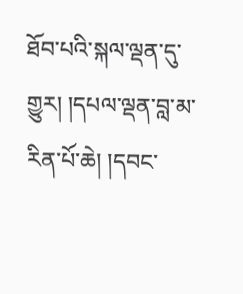ཐོབ་པའི་སྐལ་ལྡན་དུ་གྱུར། །དཔལ་ལྡན་བླ་མ་རིན་པོ་ཆེ། །དབང་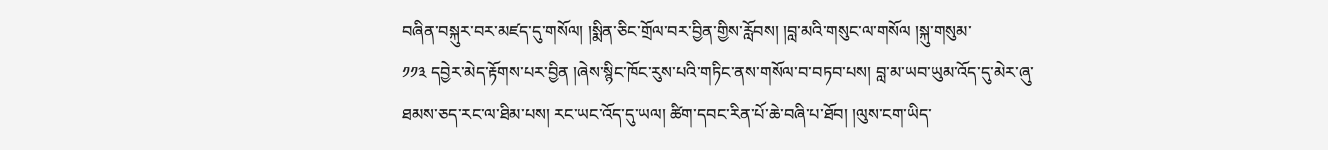བཞིན་བསྐུར་བར་མཛད་དུ་གསོལ། །སྨིན་ཅིང་གྲོལ་བར་བྱིན་གྱིས་རློབས། །བླ་མའི་གསུང་ལ་གསོལ །སྐུ་གསུམ་
༡༡༣ དབྱེར་མེད་རྟོགས་པར་བྱིན །ཞེས་སྙིང་ཁོང་རུས་པའི་གཏིང་ནས་གསོལ་བ་བཏབ་པས། བླ་མ་ཡབ་ཡུམ་འོད་དུ་མེར་ཞུ་ཐམས་ཅད་རང་ལ་ཐིམ་པས། རང་ཡང་འོད་དུ་ཡལ། ཚིག་དབང་རིན་པོ་ཆེ་བཞི་པ་ཐོབ། །ལུས་ངག་ཡིད་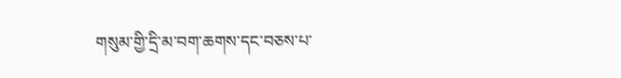གསུམ་གྱི་དྲི་མ་བག་ཆགས་དང་བཅས་པ་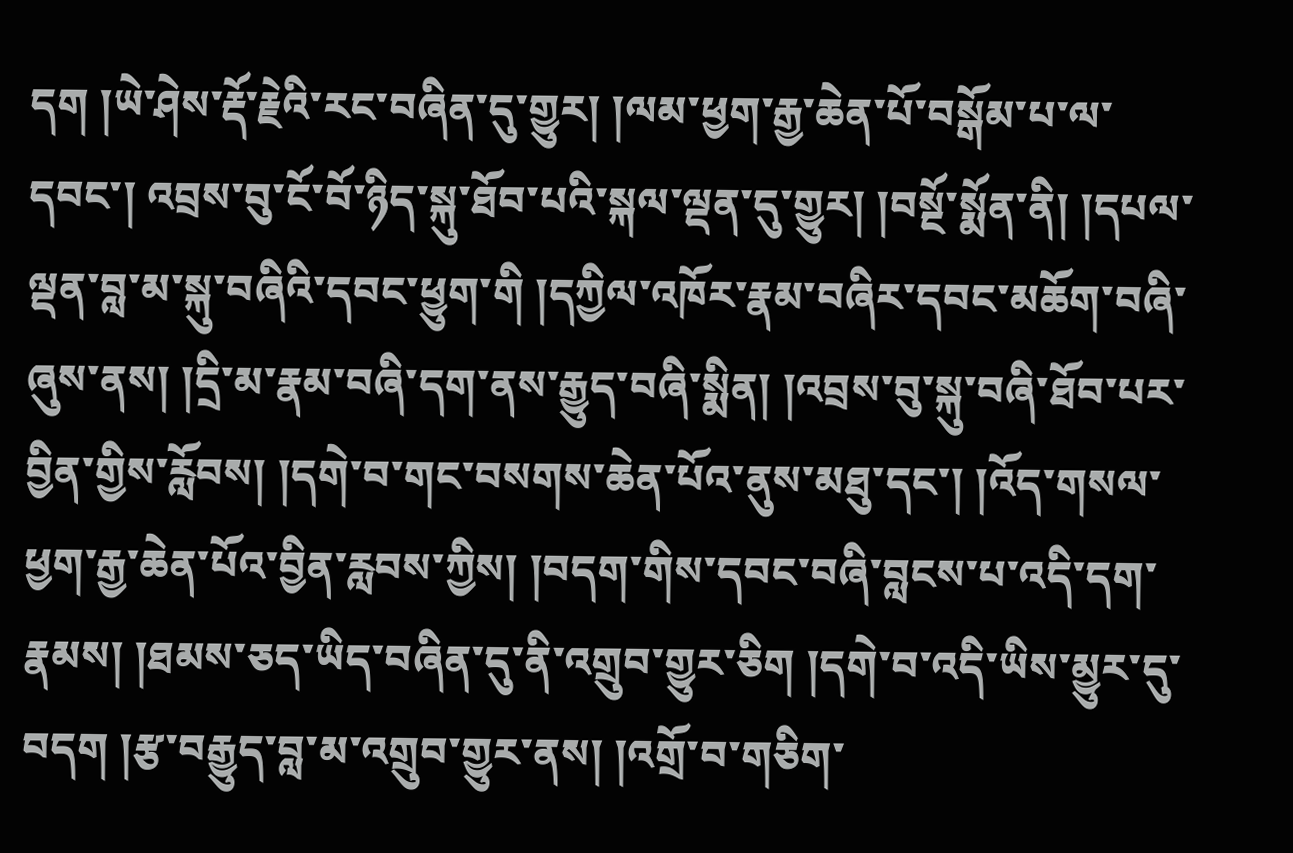དག །ཡེ་ཤེས་རྡོ་རྗེའི་རང་བཞིན་དུ་གྱུར། །ལམ་ཕྱག་རྒྱ་ཆེན་པོ་བསྒོམ་པ་ལ་དབང་། འབྲས་བུ་ངོ་བོ་ཉིད་སྐུ་ཐོབ་པའི་སྐལ་ལྡན་དུ་གྱུར། །བསྔོ་སྨོན་ནི། །དཔལ་ལྡན་བླ་མ་སྐུ་བཞིའི་དབང་ཕྱུག་གི །དཀྱིལ་འཁོར་རྣམ་བཞིར་དབང་མཆོག་བཞི་ཞུས་ནས། །དྲི་མ་རྣམ་བཞི་དག་ནས་རྒྱུད་བཞི་སྨིན། །འབྲས་བུ་སྐུ་བཞི་ཐོབ་པར་བྱིན་གྱིས་རློབས། །དགེ་བ་གང་བསགས་ཆེན་པོའ་ནུས་མཐུ་དང་། །འོད་གསལ་ཕྱག་རྒྱ་ཆེན་པོའ་བྱིན་རླབས་ཀྱིས། །བདག་གིས་དབང་བཞི་བླངས་པ་འདི་དག་རྣམས། །ཐམས་ཅད་ཡིད་བཞིན་དུ་ནི་འགྲུབ་གྱུར་ཅིག །དགེ་བ་འདི་ཡིས་མྱུར་དུ་བདག །རྩ་བརྒྱུད་བླ་མ་འགྲུབ་གྱུར་ནས། །འགྲོ་བ་གཅིག་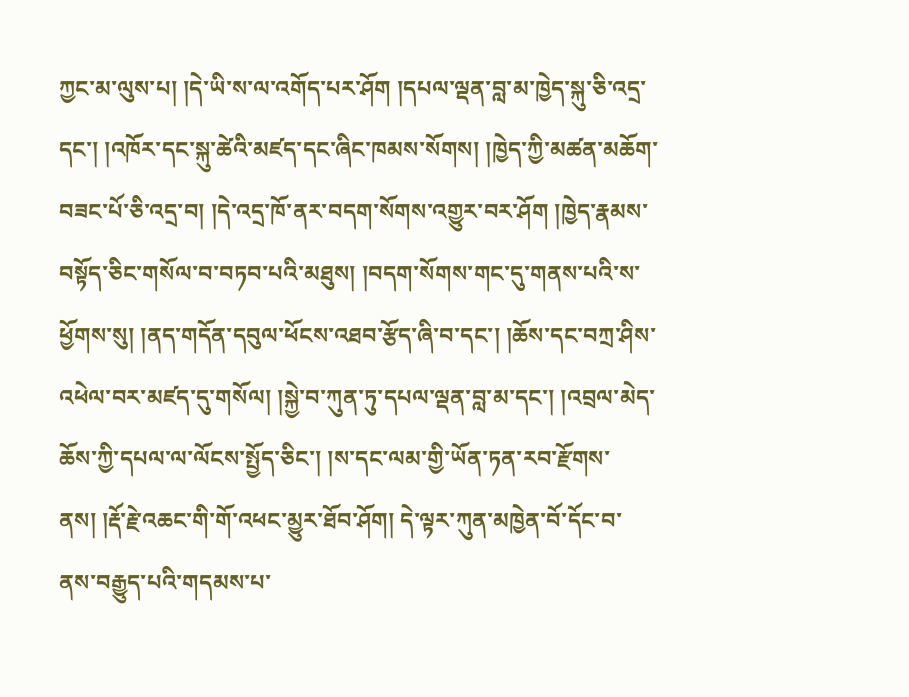ཀྱང་མ་ལུས་པ། །དེ་ཡི་ས་ལ་འགོད་པར་ཤོག །དཔལ་ལྡན་བླ་མ་ཁྱེད་སྐུ་ཅི་འདྲ་དང་། །འཁོར་དང་སྐུ་ཚེའི་མཛད་དང་ཞིང་ཁམས་སོགས། །ཁྱེད་ཀྱི་མཚན་མཆོག་བཟང་པོ་ཅི་འདྲ་བ། །དེ་འདྲ་ཁོ་ནར་བདག་སོགས་འགྱུར་བར་ཤོག །ཁྱེད་རྣམས་བསྟོད་ཅིང་གསོལ་བ་བཏབ་པའི་མཐུས། །བདག་སོགས་གང་དུ་གནས་པའི་ས་ཕྱོགས་སུ། །ནད་གདོན་དབུལ་ཕོངས་འཐབ་རྩོད་ཞི་བ་དང་། །ཆོས་དང་བཀྲ་ཤིས་འཕེལ་བར་མཛད་དུ་གསོལ། །སྐྱེ་བ་ཀུན་ཏུ་དཔལ་ལྡན་བླ་མ་དང་། །འབྲལ་མེད་ཆོས་ཀྱི་དཔལ་ལ་ལོངས་སྤྱོད་ཅིང་། །ས་དང་ལམ་གྱི་ཡོན་ཏན་རབ་རྫོགས་ནས། །རྡོ་རྗེ་འཆང་གི་གོ་འཕང་མྱུར་ཐོབ་ཤོག། དེ་ལྟར་ཀུན་མཁྱེན་བོ་དོང་བ་ནས་བརྒྱུད་པའི་གདམས་པ་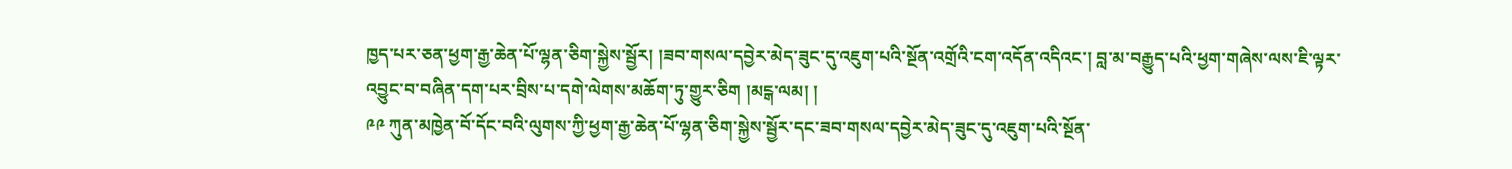ཁྱད་པར་ཅན་ཕྱག་རྒྱ་ཆེན་པོ་ལྷན་ཅིག་སྐྱེས་སྦྱོར། །ཟབ་གསལ་དབྱེར་མེད་ཟུང་དུ་འཇུག་པའི་སྔོན་འགྲོའི་ངག་འདོན་འདིའང་། བླ་མ་བརྒྱུད་པའི་ཕྱག་གཞེས་ལས་ཇི་ལྟར་འབྱུང་བ་བཞིན་དག་པར་བྲིས་པ་དགེ་ལེགས་མཆོག་ཏུ་གྱུར་ཅིག །མངྒ་ལམ། །
༩༩ ཀུན་མཁྱེན་བོ་དོང་བའི་ལུགས་ཀྱི་ཕྱག་རྒྱ་ཆེན་པོ་ལྷན་ཅིག་སྐྱེས་སྦྱོར་དང་ཟབ་གསལ་དབྱེར་མེད་ཟུང་དུ་འཇུག་པའི་སྔོན་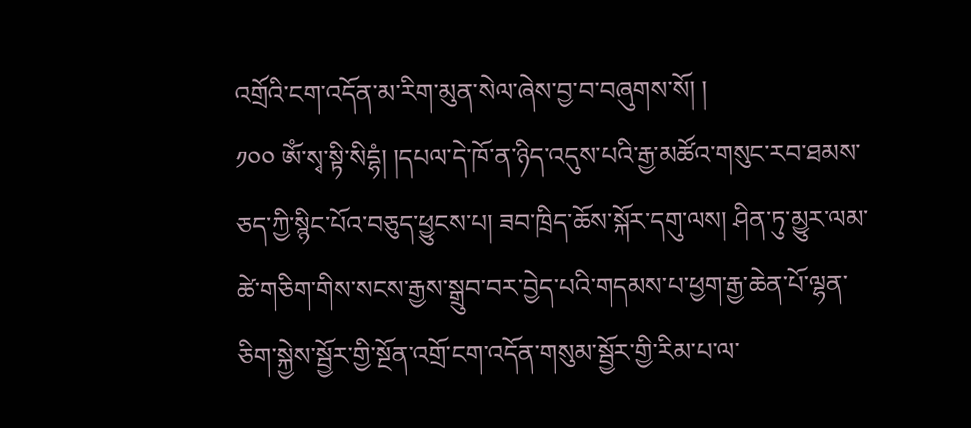འགྲོའི་ངག་འདོན་མ་རིག་མུན་སེལ་ཞེས་བྱ་བ་བཞུགས་སོ། །
༡༠༠ ༀ་སྭ་སྟི་སིདྷཾ། །དཔལ་དེ་ཁོ་ན་ཉིད་འདུས་པའི་རྒྱ་མཚོའ་གསུང་རབ་ཐམས་ཅད་ཀྱི་སྙིང་པོའ་བཅུད་ཕྱུངས་པ། ཟབ་ཁྲིད་ཆོས་སྐོར་དགུ་ལས། ཤིན་ཏུ་མྱུར་ལམ་ཚེ་གཅིག་གིས་སངས་རྒྱས་སྒྲུབ་བར་བྱེད་པའི་གདམས་པ་ཕྱག་རྒྱ་ཆེན་པོ་ལྷན་ཅིག་སྐྱེས་སྦྱོར་གྱི་སྔོན་འགྲོ་ངག་འདོན་གསུམ་སྦྱོར་གྱི་རིམ་པ་ལ་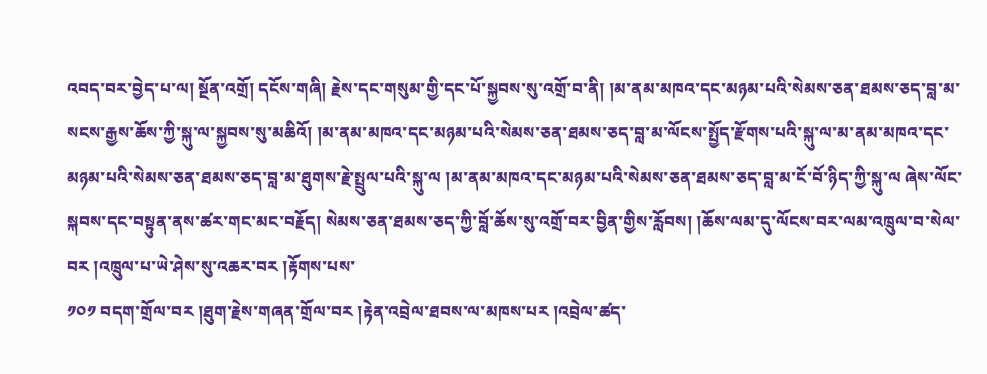འབད་བར་བྱེད་པ་ལ། སྔོན་འགྲོ། དངོས་གཞི། རྗེས་དང་གསུམ་གྱི་དང་པོ་སྐྱབས་སུ་འགྲོ་བ་ནི། །མ་ནམ་མཁའ་དང་མཉམ་པའི་སེམས་ཅན་ཐམས་ཅད་བླ་མ་སངས་རྒྱས་ཆོས་ཀྱི་སྐུ་ལ་སྐྱབས་སུ་མཆིའོ། །མ་ནམ་མཁའ་དང་མཉམ་པའི་སེམས་ཅན་ཐམས་ཅད་བླ་མ་ལོངས་སྤྱོད་རྫོགས་པའི་སྐུ་ལ་མ་ནམ་མཁའ་དང་མཉམ་པའི་སེམས་ཅན་ཐམས་ཅད་བླ་མ་ཐུགས་རྗེ་སྤྲུལ་པའི་སྐུ་ལ །མ་ནམ་མཁའ་དང་མཉམ་པའི་སེམས་ཅན་ཐམས་ཅད་བླ་མ་ངོ་བོ་ཉིད་ཀྱི་སྐུ་ལ ཞེས་ལོང་སྐབས་དང་བསྟུན་ནས་ཚར་གང་མང་བརྗོད། སེམས་ཅན་ཐམས་ཅད་ཀྱི་བློ་ཆོས་སུ་འགྲོ་བར་བྱིན་གྱིས་རློབས། །ཆོས་ལམ་དུ་ལོངས་བར་ལམ་འཁྲུལ་བ་སེལ་བར །འཁྲུལ་པ་ཡེ་ཤེས་སུ་འཆར་བར །རྟོགས་པས་
༡༠༡ བདག་གྲོལ་བར །ཐུག་རྗེས་གཞན་གྲོལ་བར །རྟེན་འབྲེལ་ཐབས་ལ་མཁས་པར །འབྲེལ་ཚད་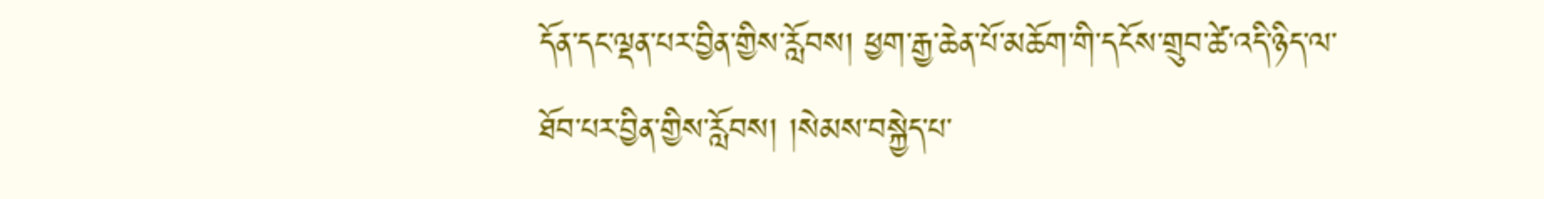དོན་དང་ལྡན་པར་བྱིན་གྱིས་རློབས། ཕྱག་རྒྱ་ཆེན་པོ་མཆོག་གི་དངོས་གྲུབ་ཚེ་འདི་ཉིད་ལ་ཐོབ་པར་བྱིན་གྱིས་རློབས། །སེམས་བསྐྱེད་པ་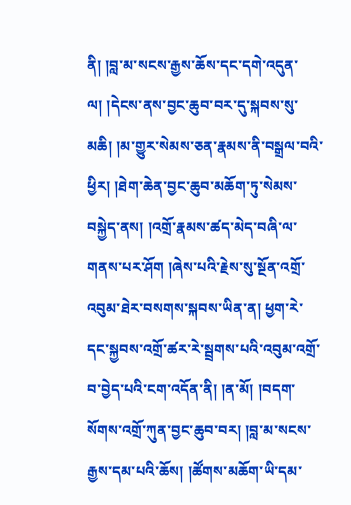ནི། །བླ་མ་སངས་རྒྱས་ཆོས་དང་དགེ་འདུན་ལ། །དེངས་ནས་བྱང་ཆུབ་བར་དུ་སྐབས་སུ་མཆི། །མ་གྱུར་སེམས་ཅན་རྣམས་ནི་བསྒྲལ་བའི་ཕྱིར། །ཐེག་ཆེན་བྱང་ཆུབ་མཆོག་ཏུ་སེམས་བསྐྱེད་ནས། །འགྲོ་རྣམས་ཚད་མེད་བཞི་ལ་གནས་པར་ཤོག །ཞེས་པའི་རྗེས་སུ་སྔོན་འགྲོ་འབུམ་ཐེར་བསགས་སྐབས་ཡིན་ན། ཕྱག་རེ་དང་སྐྱབས་འགྲོ་ཚར་རེ་སྦྲགས་པའི་འབུམ་འགྲོ་བ་བྱེད་པའི་ངག་འདོན་ནི། །ན་མོ། །བདག་སོགས་འགྲོ་ཀུན་བྱང་ཆུབ་བར། །བླ་མ་སངས་རྒྱས་དམ་པའི་ཆོས། །ཚོགས་མཆོག་ཡི་དམ་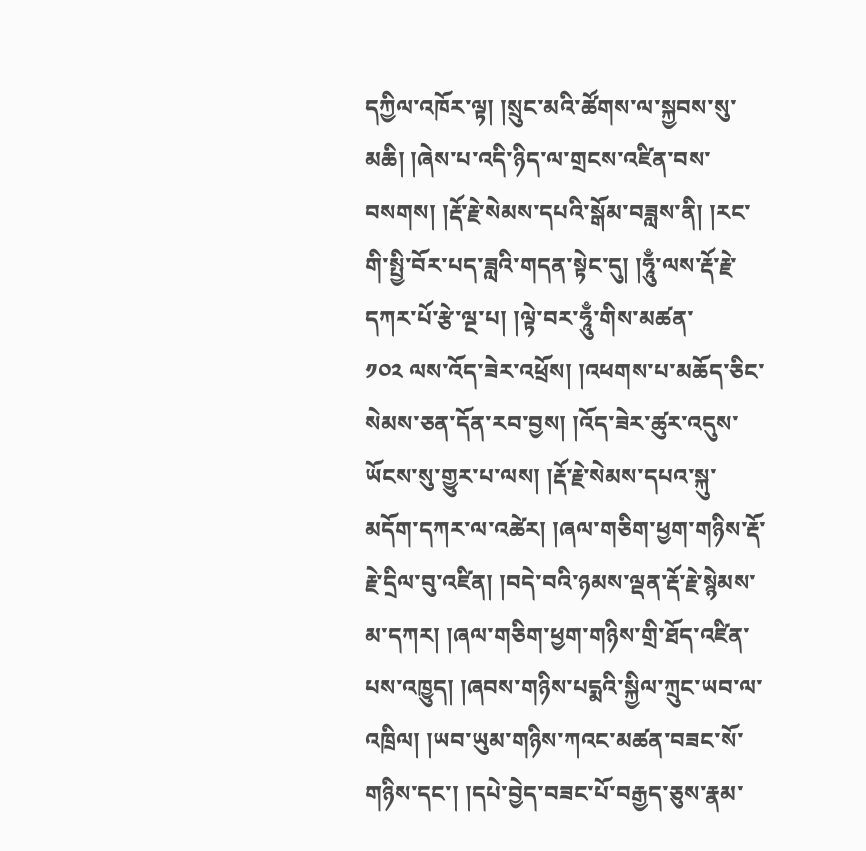དཀྱིལ་འཁོར་ལྟ། །སྲུང་མའི་ཚོགས་ལ་སྐྱབས་སུ་མཆི། །ཞེས་པ་འདི་ཉིད་ལ་གྲངས་འཛིན་བས་བསགས། །རྡོ་རྗེ་སེམས་དཔའི་སྒོམ་བཟླས་ནི། །རང་གི་སྤྱི་བོར་པད་ཟླའི་གདན་སྟེང་དུ། །ཧཱུྃ་ལས་རྡོ་རྗེ་དཀར་པོ་རྩེ་ལྔ་པ། །ལྟེ་བར་ཧཱུྃ་གིས་མཚན་
༡༠༢ ལས་འོད་ཟེར་འཕྲོས། །འཕགས་པ་མཆོད་ཅིང་སེམས་ཅན་དོན་རབ་བྱས། །འོད་ཟེར་ཚུར་འདུས་ཡོངས་སུ་གྱུར་པ་ལས། །རྡོ་རྗེ་སེམས་དཔའ་སྐུ་མདོག་དཀར་ལ་འཚེར། །ཞལ་གཅིག་ཕྱག་གཉིས་རྡོ་རྗེ་དྲིལ་བུ་འཛིན། །བདེ་བའི་ཉམས་ལྡན་རྡོ་རྗེ་སྙེམས་མ་དཀར། །ཞལ་གཅིག་ཕྱག་གཉིས་གྲི་ཐོད་འཛིན་པས་འཁྱུད། །ཞབས་གཉིས་པདྨའི་སྐྱིལ་ཀྲུང་ཡབ་ལ་འཁྲིལ། །ཡབ་ཡུམ་གཉིས་ཀའང་མཚན་བཟང་སོ་གཉིས་དང་། །དཔེ་བྱེད་བཟང་པོ་བརྒྱད་ཅུས་རྣམ་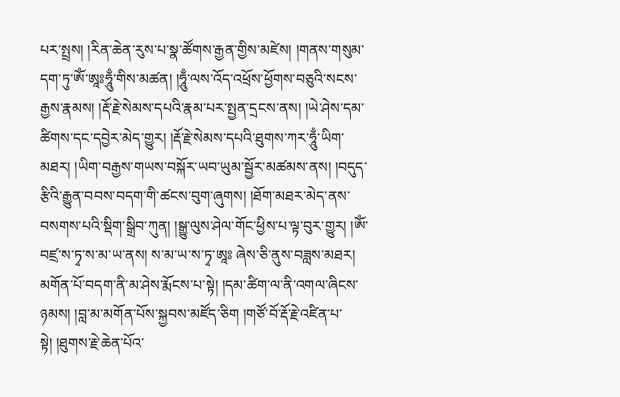པར་སྤྲས། །རིན་ཆེན་རུས་པ་སྣ་ཚོགས་རྒྱན་གྱིས་མཛེས། །གནས་གསུམ་དག་ཏུ་ༀ་ཨཱཿཧཱུྃ་གིས་མཚན། །ཧཱུྃ་ལས་འོད་འཕྲོས་ཕྱོགས་བཅུའི་སངས་རྒྱས་རྣམས། །རྡོ་རྗེ་སེམས་དཔའི་རྣམ་པར་སྤྱན་དྲངས་ནས། །ཡེ་ཤེས་དམ་ཚིགས་དང་དབྱེར་མེད་གྱུར། །རྡོ་རྗེ་སེམས་དཔའི་ཐུགས་ཀར་ཧཱུྃ་ཡིག་མཐར། །ཡིག་བརྒྱས་གཡས་བསྐོར་ཡབ་ཡུམ་སྦྱོར་མཚམས་ནས། །བདུད་རྩིའི་རྒྱུན་བབས་བདག་གི་ཚངས་བུག་ཞུགས། །ཐོག་མཐར་མེད་ནས་བསགས་པའི་སྡིག་སྒྲིབ་ཀུན། །སྒྱུ་ལུས་ཤེལ་གོང་ཕྱིས་པ་ལྟ་བུར་གྱུར། །ༀ་བཛྲ་ས་ཏྭ་ས་མ་ཡ་ནས། ས་མ་ཡ་ས་ཏྭ་ཨཱཿ ཞེས་ཅི་ནུས་བཟླས་མཐར། མགོན་པོ་བདག་ནི་མ་ཤེས་རྨོངས་པ་སྟེ། །དམ་ཚིག་ལ་ནི་འགལ་ཞིངས་ཉམས། །བླ་མ་མགོན་པོས་སྐྱབས་མཛོད་ཅིག །གཙོ་བོ་རྡོ་རྗེ་འཛིན་པ་སྟེ། །ཐུགས་རྗེ་ཆེན་པོའ་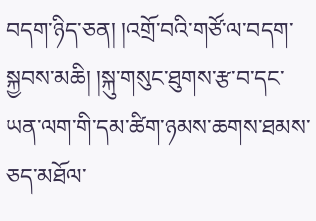བདག་ཉིད་ཅན། །འགྲོ་བའི་གཙོ་ལ་བདག་སྐྱབས་མཆི། །སྐུ་གསུང་ཐུགས་རྩ་བ་དང་ཡན་ལག་གི་དམ་ཚིག་ཉམས་ཆགས་ཐམས་ཅད་མཐོལ་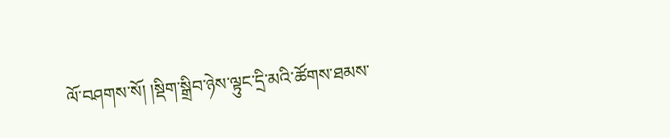ལོ་བཤགས་སོ། །སྡིག་སྒྲིབ་ཉེས་ལྟུང་དྲི་མའི་ཚོགས་ཐམས་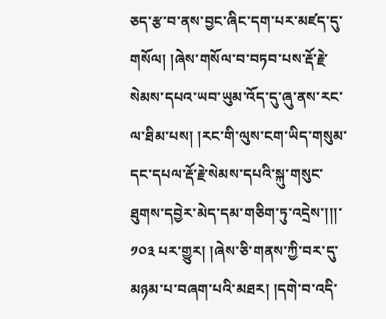ཅད་རྩ་བ་ནས་བྱང་ཞིང་དག་པར་མཛད་དུ་གསོལ། །ཞེས་གསོལ་བ་བཏབ་པས་རྡོ་རྗེ་སེམས་དཔའ་ཡབ་ཡུམ་འོད་དུ་ཞུ་ནས་རང་ལ་ཐིམ་པས། །རང་གི་ལུས་ངག་ཡིད་གསུམ་དང་དཔལ་རྡོ་རྗེ་སེམས་དཔའི་སྐུ་གསུང་ཐུགས་དབྱེར་མེད་དམ་གཅིག་ཏུ་འདྲེས་།།།་
༡༠༣ པར་གྱུར། །ཞེས་ཅི་གནས་ཀྱི་བར་དུ་མཉམ་པ་བཞག་པའི་མཐར། །དགེ་བ་འདི་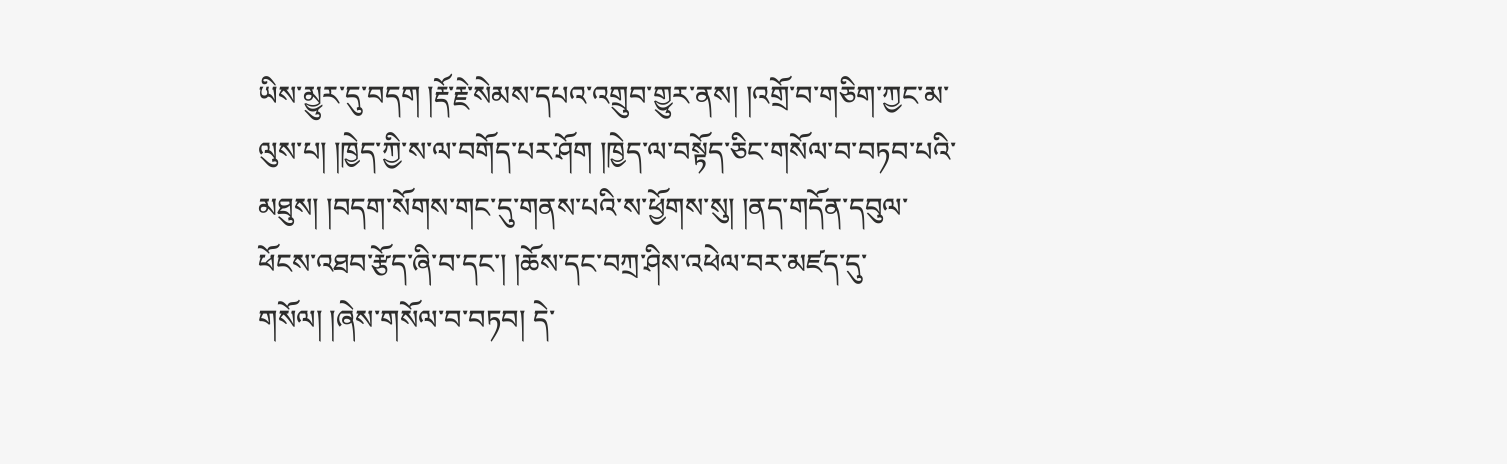ཡིས་མྱུར་དུ་བདག །རྡོ་རྗེ་སེམས་དཔའ་འགྲུབ་གྱུར་ནས། །འགྲོ་བ་གཅིག་ཀྱང་མ་ལུས་པ། །ཁྱེད་ཀྱི་ས་ལ་བགོད་པར་ཤོག །ཁྱེད་ལ་བསྟོད་ཅིང་གསོལ་བ་བཏབ་པའི་མཐུས། །བདག་སོགས་གང་དུ་གནས་པའི་ས་ཕྱོགས་སུ། །ནད་གདོན་དབུལ་ཕོངས་འཐབ་རྩོད་ཞི་བ་དང་། །ཆོས་དང་བཀྲ་ཤིས་འཕེལ་བར་མཛད་དུ་གསོལ། །ཞེས་གསོལ་བ་བཏབ། དེ་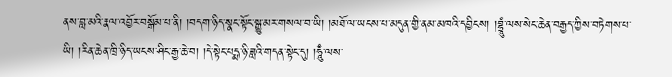ནས་བླ་མའི་རྣལ་འབྱོར་བསྒོམ་པ་ནི། །བདག་ཉིད་སྣང་སྟོང་སྒྱུ་མར་གསལ་བ་ཡི། །མཐོ་ལ་ཡངས་པ་མདུན་གྱི་ནམ་མཁའི་དབྱིངས། །བྷྲཱུཾ་ལས་སེང་ཆེན་བརྒྱད་ཀྱིས་བཏེགས་པ་ཡི། །རིན་ཆེན་ཁྲི་ཉིད་ཡངས་ཤིང་རྒྱ་ཆེ་བ། །དེ་སྟེང་པདྨ་ཉི་ཟླའི་གདན་སྟེང་དུ། །ཧཱུྃ་ལས་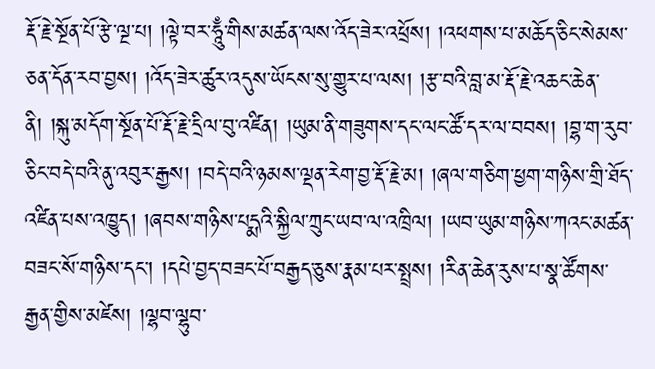རྡོ་རྗེ་སྔོན་པོ་རྩེ་ལྔ་པ། །ལྟེ་བར་ཧཱུྃ་གིས་མཚན་ལས་འོད་ཟེར་འཕྲོས། །འཕགས་པ་མཆོད་ཅིང་སེམས་ཅན་དོན་རབ་བྱས། །འོད་ཟེར་ཚུར་འདུས་ཡོངས་སུ་གྱུར་པ་ལས། །རྩ་བའི་བླ་མ་རྡོ་རྗེ་འཆང་ཆེན་ནི། །སྐུ་མདོག་སྔོན་པོ་རྡོ་རྗེ་དྲིལ་བུ་འཛིན། །ཡུམ་ནི་གཟུགས་དང་ལང་ཚོ་དར་ལ་བབས། །བྷ་ག་རུབ་ཅིང་བདེ་བའི་ནུ་འབུར་རྒྱས། །བདེ་བའི་ཉམས་ལྡན་རེག་བྱ་རྡོ་རྗེ་མ། །ཞལ་གཅིག་ཕྱག་གཉིས་གྲི་ཐོད་འཛིན་པས་འཁྱུད། །ཞབས་གཉིས་པདྨའི་སྐྱིལ་ཀྲུང་ཡབ་ལ་འཁྲིལ། །ཡབ་ཡུམ་གཉིས་ཀའང་མཚན་བཟང་སོ་གཉིས་དང་། །དཔེ་བྱད་བཟང་པོ་བརྒྱད་ཅུས་རྣམ་པར་སྤྲས། །རིན་ཆེན་རུས་པ་སྣ་ཚོགས་རྒྱན་གྱིས་མཛེས། །ལྷབ་ལྷུབ་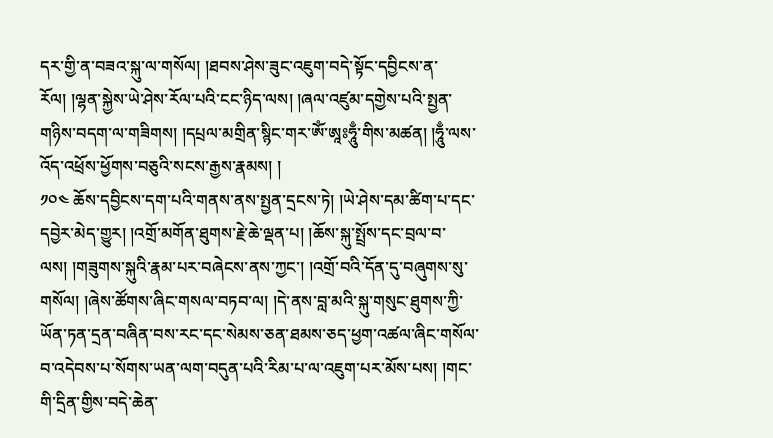དར་གྱི་ན་བཟའ་སྐུ་ལ་གསོལ། །ཐབས་ཤེས་ཟུང་འཇུག་བདེ་སྟོང་དབྱིངས་ན་རོལ། །ལྷན་སྐྱེས་ཡེ་ཤེས་རོལ་པའི་ངང་ཉིད་ལས། །ཞལ་འཛུམ་དགྱེས་པའི་སྤྱན་གཉིས་བདག་ལ་གཟིགས། །དཔྲལ་མགྲིན་སྙིང་གར་ༀ་ཨཱཿཧཱུྃ་གིས་མཚན། །ཧཱུྃ་ལས་འོད་འཕྲོས་ཕྱོགས་བཅུའི་སངས་རྒྱས་རྣམས། །
༡༠༤ ཆོས་དབྱིངས་དག་པའི་གནས་ནས་སྤྱན་དྲངས་ཏེ། །ཡེ་ཤེས་དམ་ཚིག་པ་དང་དབྱེར་མེད་གྱུར། །འགྲོ་མགོན་ཐུགས་རྗེ་ཆེ་ལྡན་པ། །ཆོས་སྐུ་སྤྲོས་དང་བྲལ་བ་ལས། །གཟུགས་སྐུའི་རྣམ་པར་བཞེངས་ནས་ཀྱང་། །འགྲོ་བའི་དོན་དུ་བཞུགས་སུ་གསོལ། །ཞེས་ཚོགས་ཞིང་གསལ་བཏབ་ལ། །དེ་ནས་བླ་མའི་སྐུ་གསུང་ཐུགས་ཀྱི་ཡོན་ཏན་དྲན་བཞིན་བས་རང་དང་སེམས་ཅན་ཐམས་ཅད་ཕྱག་འཚལ་ཞིང་གསོལ་བ་འདེབས་པ་སོགས་ཡན་ལག་བདུན་པའི་རིམ་པ་ལ་འཇུག་པར་མོས་པས། །གང་གི་དྲིན་གྱིས་བདེ་ཆེན་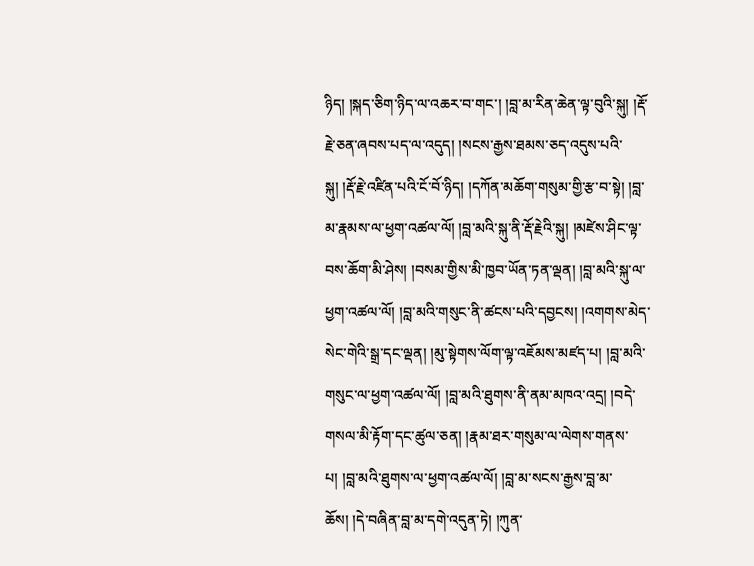ཉིད། །སྐད་ཅིག་ཉིད་ལ་འཆར་བ་གང་། །བླ་མ་རིན་ཆེན་ལྟ་བུའི་སྐུ། །རྡོ་རྗེ་ཅན་ཞབས་པད་ལ་འདུད། །སངས་རྒྱས་ཐམས་ཅད་འདུས་པའི་སྐུ། །རྡོ་རྗེ་འཛིན་པའི་ངོ་བོ་ཉིད། །དཀོན་མཆོག་གསུམ་གྱི་རྩ་བ་སྟེ། །བླ་མ་རྣམས་ལ་ཕྱག་འཚལ་ལོ། །བླ་མའི་སྐུ་ནི་རྡོ་རྗེའི་སྐུ། །མཛེས་ཤིང་ལྟ་བས་ཆོག་མི་ཤེས། །བསམ་གྱིས་མི་ཁྱབ་ཡོན་ཏན་ལྡན། །བླ་མའི་སྐུ་ལ་ཕྱག་འཚལ་ལོ། །བླ་མའི་གསུང་ནི་ཚངས་པའི་དབྱངས། །འགགས་མེད་སེང་གེའི་སྒྲ་དང་ལྡན། །མུ་སྟེགས་ལོག་ལྟ་འཇོམས་མཛད་པ། །བླ་མའི་གསུང་ལ་ཕྱག་འཚལ་ལོ། །བླ་མའི་ཐུགས་ནི་ནམ་མཁའ་འདྲ། །བདེ་གསལ་མི་རྟོག་དང་ཚུལ་ཅན། །རྣམ་ཐར་གསུམ་ལ་ལེགས་གནས་པ། །བླ་མའི་ཐུགས་ལ་ཕྱག་འཚལ་ལོ། །བླ་མ་སངས་རྒྱས་བླ་མ་ཆོས། །དེ་བཞིན་བླ་མ་དགེ་འདུན་ཏེ། །ཀུན་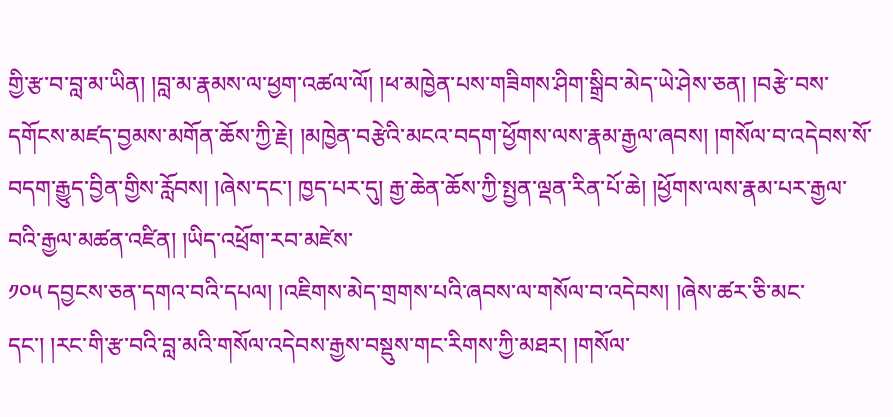གྱི་རྩ་བ་བླ་མ་ཡིན། །བླ་མ་རྣམས་ལ་ཕྱག་འཚལ་ལོ། །ཕ་མཁྱེན་པས་གཟིགས་ཤིག་སྒྲིབ་མེད་ཡེ་ཤེས་ཅན། །བརྩེ་བས་དགོངས་མཛད་བྱམས་མགོན་ཆོས་ཀྱི་རྗེ། །མཁྱེན་བརྩེའི་མངའ་བདག་ཕྱོགས་ལས་རྣམ་རྒྱལ་ཞབས། །གསོལ་བ་འདེབས་སོ་བདག་རྒྱུད་བྱིན་གྱིས་རློབས། །ཞེས་དང་། ཁྱད་པར་དུ། རྒྱ་ཆེན་ཆོས་ཀྱི་སྤྱན་ལྡན་རིན་པོ་ཆེ། །ཕྱོགས་ལས་རྣམ་པར་རྒྱལ་བའི་རྒྱལ་མཚན་འཛིན། །ཡིད་འཕྲོག་རབ་མཛེས་
༡༠༥ དབྱངས་ཅན་དགའ་བའི་དཔལ། །འཇིགས་མེད་གྲགས་པའི་ཞབས་ལ་གསོལ་བ་འདེབས། །ཞེས་ཚར་ཅི་མང་དང་། །རང་གི་རྩ་བའི་བླ་མའི་གསོལ་འདེབས་རྒྱས་བསྡུས་གང་རིགས་ཀྱི་མཐར། །གསོལ་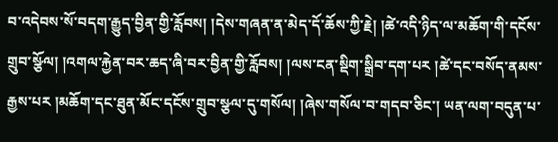བ་འདེབས་སོ་བདག་རྒྱུད་བྱིན་གྱི་རློབས། །དེས་གཞན་ན་མེད་དོ་ཆོས་ཀྱི་རྗེ། །ཚེ་འདི་ཉིད་ལ་མཆོག་གི་དངོས་གྲུབ་སྩོལ། །འགལ་རྐྱེན་བར་ཆད་ཞི་བར་བྱིན་གྱི་རློབས། །ལས་ངན་སྡིག་སྒྲིབ་དག་པར །ཚེ་དང་བསོད་ནམས་རྒྱས་པར །མཆོག་དང་ཐུན་མོང་དངོས་གྲུབ་སྩལ་དུ་གསོལ། །ཞེས་གསོལ་བ་གདབ་ཅིང་། ཡན་ལག་བདུན་པ་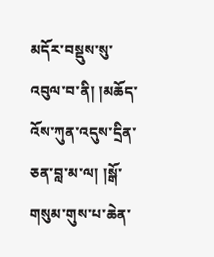མདོར་བསྡུས་སུ་འབུལ་བ་ནི། །མཆོད་འོས་ཀུན་འདུས་དྲིན་ཅན་བླ་མ་ལ། །སྒོ་གསུམ་གུས་པ་ཆེན་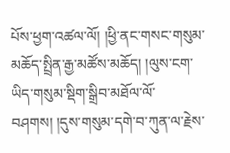པོས་ཕྱག་འཚལ་ལོ། །ཕྱི་ནང་གསང་གསུམ་མཆོད་སྤྲིན་རྒྱ་མཚོས་མཆོད། །ལུས་ངག་ཡིད་གསུམ་སྡིག་སྒྲིབ་མཐོལ་ལོ་བཤགས། །དུས་གསུམ་དགེ་བ་ཀུན་ལ་རྗེས་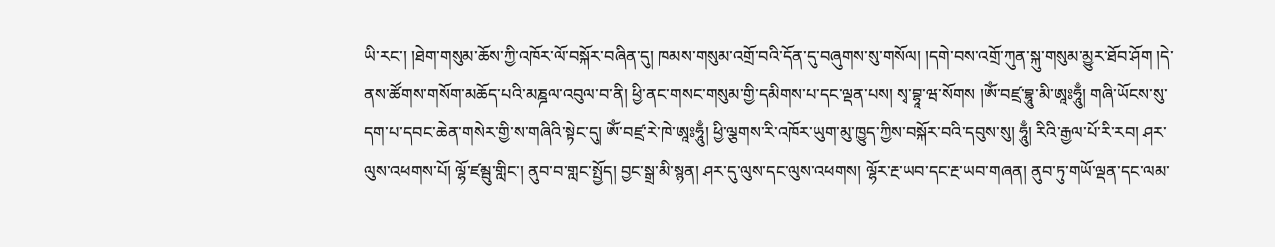ཡི་རང་། །ཐེག་གསུམ་ཆོས་ཀྱི་འཁོར་ལོ་བསྐོར་བཞིན་དུ། ཁམས་གསུམ་འགྲོ་བའི་དོན་དུ་བཞུགས་སུ་གསོལ། །དགེ་བས་འགྲོ་ཀུན་སྐུ་གསུམ་མྱུར་ཐོབ་ཤོག །དེ་ནས་ཚོགས་གསོག་མཆོད་པའི་མཎྜལ་འབུལ་བ་ནི། ཕྱི་ནང་གསང་གསུམ་གྱི་དམིགས་པ་དང་ལྡན་པས། སྭ་བྷཱ་ཝ་སོགས །ༀ་བཛྲ་བྷཱུ་མི་ཨཱཿཧཱུྃ། གཞི་ཡོངས་སུ་དག་པ་དབང་ཆེན་གསེར་གྱི་ས་གཞིའི་སྟེང་དུ། ༀ་བཛྲ་རེ་ཁེ་ཨཱཿཧཱུྃ། ཕྱི་ལྕགས་རི་འཁོར་ཡུག་མུ་ཁྱུད་ཀྱིས་བསྐོར་བའི་དབུས་སུ། ཧཱུྃ། རིའི་རྒྱལ་པོ་རི་རབ། ཤར་ལུས་འཕགས་པོ། ལྷོ་ཛམྦུ་གླིང་། ནུབ་བ་གླང་སྤྱོད། བྱང་སྒྲ་མི་སྙན། ཤར་དུ་ལུས་དང་ལུས་འཕགས། ལྷོར་རྔ་ཡབ་དང་རྔ་ཡབ་གཞན། ནུབ་ཏུ་གཡོ་ལྡན་དང་ལམ་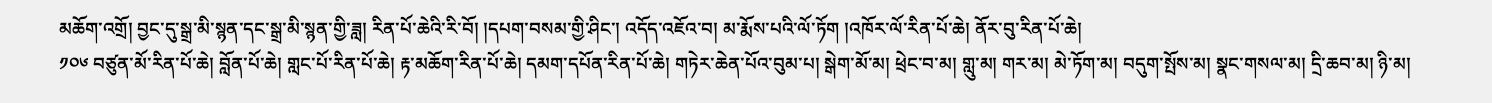མཆོག་འགྲོ། བྱང་དུ་སྒྲ་མི་སྙན་དང་སྒྲ་མི་སྙན་གྱི་ཟླ། རིན་པོ་ཆེའི་རི་བོ། །དཔག་བསམ་གྱི་ཤིང་། འདོད་འཇོའ་བ། མ་རྨོས་པའི་ལོ་ཏོག །འཁོར་ལོ་རིན་པོ་ཆེ། ནོར་བུ་རིན་པོ་ཆེ།
༡༠༦ བཙུན་མོ་རིན་པོ་ཆེ། བློན་པོ་ཆེ། གླང་པོ་རིན་པོ་ཆེ། རྟ་མཆོག་རིན་པོ་ཆེ། དམག་དཔོན་རིན་པོ་ཆེ། གཏེར་ཆེན་པོའ་བུམ་པ། སྒེག་མོ་མ། ཕྲེང་བ་མ། གླུ་མ། གར་མ། མེ་ཏོག་མ། བདུག་སྤོས་མ། སྣང་གསལ་མ། དྲི་ཆབ་མ། ཉི་མ།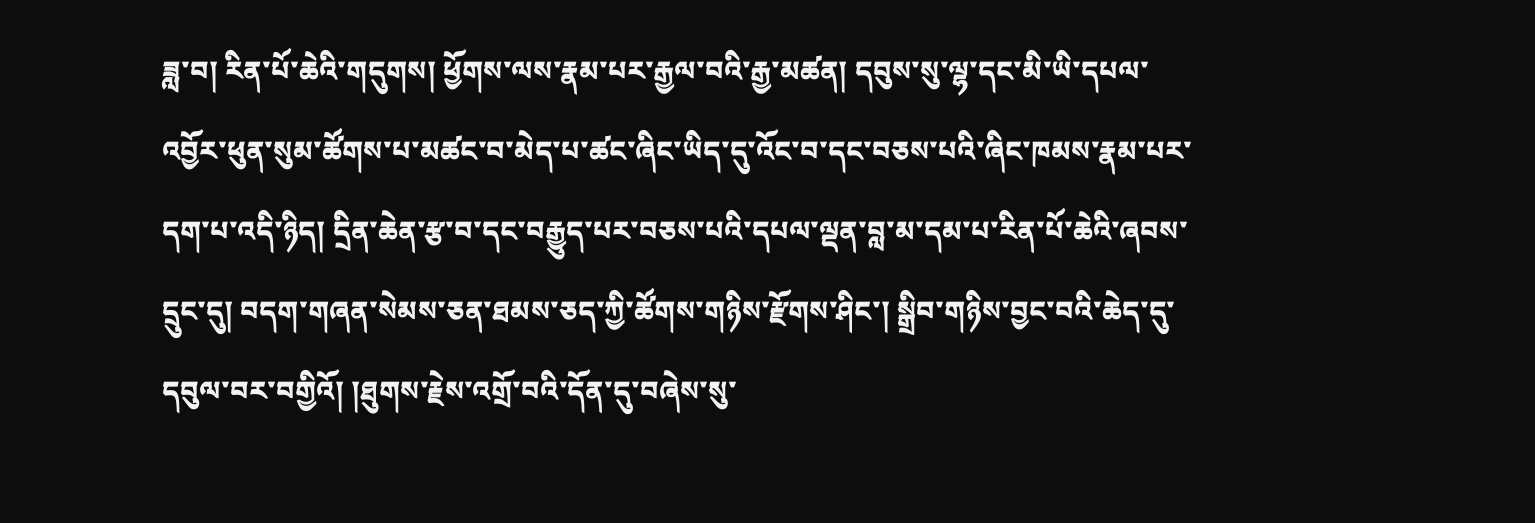ཟླ་བ། རིན་པོ་ཆེའི་གདུགས། ཕྱོགས་ལས་རྣམ་པར་རྒྱལ་བའི་རྒྱ་མཚན། དབུས་སུ་ལྷ་དང་མི་ཡི་དཔལ་འབྱོར་ཕུན་སུམ་ཚོགས་པ་མཚང་བ་མེད་པ་ཚང་ཞིང་ཡིད་དུ་འོང་བ་དང་བཅས་པའི་ཞིང་ཁམས་རྣམ་པར་དག་པ་འདི་ཉིད། དྲིན་ཆེན་རྩ་བ་དང་བརྒྱུད་པར་བཅས་པའི་དཔལ་ལྡན་བླ་མ་དམ་པ་རིན་པོ་ཆེའི་ཞབས་དྲུང་དུ། བདག་གཞན་སེམས་ཅན་ཐམས་ཅད་ཀྱི་ཚོགས་གཉིས་རྫོགས་ཤིང་། སྒྲིབ་གཉིས་བྱང་བའི་ཆེད་དུ་དབུལ་བར་བགྱིའོ། །ཐུགས་རྗེས་འགྲོ་བའི་དོན་དུ་བཞེས་སུ་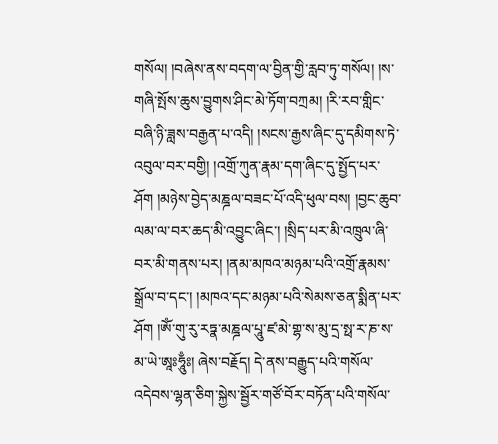གསོལ། །བཞེས་ནས་བདག་ལ་བྱིན་གྱི་རླབ་ཏུ་གསོལ། །ས་གཞི་སྤོས་ཆུས་བྱུགས་ཤིང་མེ་ཏོག་བཀྲམ། །རི་རབ་གླིང་བཞི་ཉི་ཟླས་བརྒྱན་པ་འདི། །སངས་རྒྱས་ཞིང་དུ་དམིགས་ཏེ་འབུལ་བར་བགྱི། །འགྲོ་ཀུན་རྣམ་དག་ཞིང་དུ་སྤྱོད་པར་ཤོག །མཉེས་བྱེད་མཎྜལ་བཟང་པོ་འདི་ཕུལ་བས། །བྱང་ཆུབ་ལམ་ལ་བར་ཆད་མི་འབྱུང་ཞིང་། །སྲིད་པར་མི་འཁྲུལ་ཞི་བར་མི་གནས་པར། །ནམ་མཁའ་མཉམ་པའི་འགྲོ་རྣམས་སྒྲོལ་བ་དང་། །མཁའ་དང་མཉམ་པའི་སེམས་ཅན་སྨིན་པར་ཤོག །ༀ་གུ་རུ་རཏྣ་མཎྜལ་པཱུ་ཛ་མེ་གྷ་ས་མུ་དྲ་སྥ་ར་ཎ་ས་མ་ཡེ་ཨཱཿཧཱུྃཿ། ཞེས་བརྗོད། དེ་ནས་བརྒྱུད་པའི་གསོལ་འདེབས་ལྷན་ཅིག་སྐྱེས་སྦྱོར་གཙོ་བོར་བཏོན་པའི་གསོལ་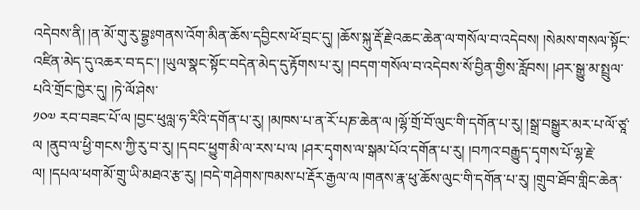འདེབས་ནི། །ན་མོ་གུ་རུ་བྷྱཿགནས་འོག་མིན་ཆོས་དབྱིངས་ཕོ་བྲང་དུ། །ཆོས་སྐུ་རྡོ་རྗེ་འཆང་ཆེན་ལ་གསོལ་བ་འདེབས། །སེམས་གསལ་སྟོང་འཛིན་མེད་དུ་འཆར་བ་དང་། །ཡུལ་སྣང་སྟོང་བདེན་མེད་དུ་རྟོགས་པ་རུ། །བདག་གསོལ་བ་འདེབས་སོ་བྱིན་གྱིས་རློབས། །ཤར་སྒྱུ་མ་སྤྲུལ་པའི་གྲོང་ཁྱེར་དུ། །ཏེ་ལོ་ཤེས་
༡༠༧ རབ་བཟང་པོ་ལ །བྱང་ཕུལླ་ཧ་རིའི་དགོན་པ་རུ། །མཁས་པ་ན་རོ་པཎ་ཆེན་ལ །ལྷོ་གྲོ་བོ་ལུང་གི་དགོན་པ་རུ། །སྒྲ་བསྒྱུར་མར་པ་ལོ་ཙཱ་ལ །ནུབ་ལ་ཕྱི་གངས་ཀྱི་རུ་བ་རུ། །དབང་ཕྱུག་མི་ལ་རས་པ་ལ །ཤར་དྭགས་ལ་སྒམ་པོའ་དགོན་པ་རུ། །བཀའ་བརྒྱུད་དྭགས་པོ་ལྷ་རྗེ་ལ། །དཔལ་ཕག་མོ་གྲུ་ཡི་མཐའ་རྩ་རུ། །བདེ་གཤེགས་ཁམས་པ་རྡོར་རྒྱལ་ལ །གནས་རྣ་ཕུ་ཆོས་ལུང་གི་དགོན་པ་རུ། །གྲུབ་ཐོབ་གླིང་ཆེན་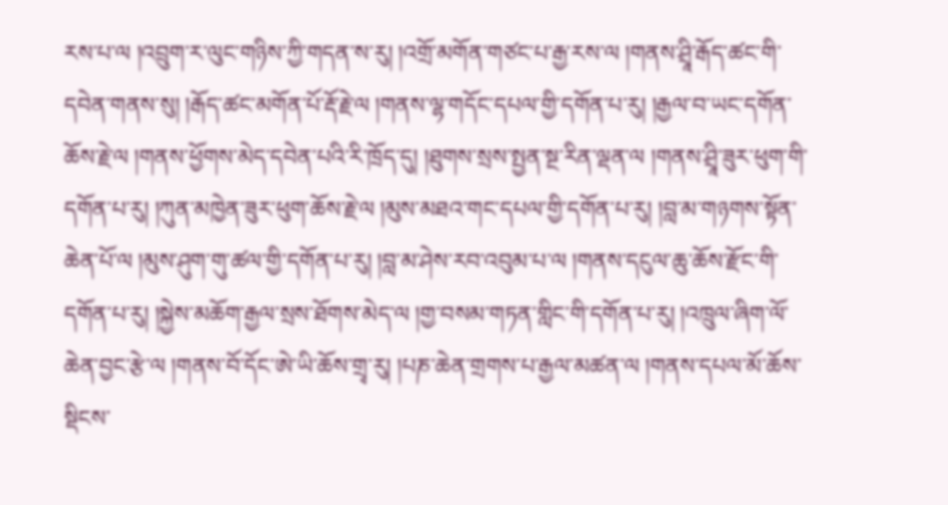རས་པ་ལ །འབྲུག་ར་ལུང་གཉིས་ཀྱི་གདན་ས་རུ། །འགྲོ་མགོན་གཙང་པ་རྒྱ་རས་ལ །གནས་ཤྲཱི་རྒོད་ཚང་གི་དབེན་གནས་སུ། །རྒོད་ཚང་མགོན་པོ་རྡོ་རྗེ་ལ །གནས་ལྷ་གདོང་དཔལ་གྱི་དགོན་པ་རུ། །རྒྱལ་བ་ཡང་དགོན་ཆོས་རྗེ་ལ །གནས་ཕྱོགས་མེད་དབེན་པའི་རི་ཁྲོད་དུ། །ཐུགས་སྲས་སྤྱན་སྔ་རིན་ལྡན་ལ །གནས་ཤྲཱི་ཟུར་ཕུག་གི་དགོན་པ་རུ། །ཀུན་མཁྱེན་ཟུར་ཕུག་ཆོས་རྗེ་ལ །མུས་མཐའ་གང་དཔལ་གྱི་དགོན་པ་རུ། །བླ་མ་གཉགས་སྟོན་ཆེན་པོ་ལ །མུས་ཤུག་གུ་ཚལ་གྱི་དགོན་པ་རུ། །བླ་མ་ཤེས་རབ་འབུམ་པ་ལ །གནས་དངུལ་ཆུ་ཆོས་རྫོང་གི་དགོན་པ་རུ། །སྐྱེས་མཆོག་རྒྱལ་སྲས་ཐོགས་མེད་ལ །གྱ་བསམ་གཏན་གླིང་གི་དགོན་པ་རུ། །འཁྲུལ་ཞིག་ལོ་ཆེན་བྱང་རྩེ་ལ །གནས་བོ་དོང་ཨེ་ཡི་ཆོས་གྲྭ་རུ། །པཎ་ཆེན་གྲགས་པ་རྒྱལ་མཚན་ལ །གནས་དཔལ་མོ་ཆོས་སྡིངས་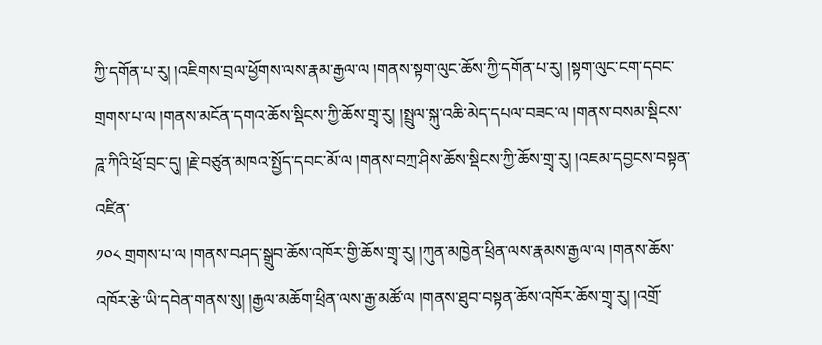ཀྱི་དགོན་པ་རུ། །འཇིགས་བྲལ་ཕྱོགས་ལས་རྣམ་རྒྱལ་ལ །གནས་སྟག་ལུང་ཆོས་ཀྱི་དགོན་པ་རུ། །སྟག་ལུང་ངག་དབང་གྲགས་པ་ལ །གནས་མངོན་དགའ་ཆོས་སྡིངས་ཀྱི་ཆོས་གྲྭ་རུ། །སྤྲུལ་སྐུ་འཆི་མེད་དཔལ་བཟང་ལ །གནས་བསམ་སྡིངས་ཌཱ་ཀིའི་ཕྲོ་བྲང་དུ། །རྗེ་བཙུན་མཁའ་སྤྱོད་དབང་མོ་ལ །གནས་བཀྲ་ཤིས་ཆོས་སྡིངས་ཀྱི་ཆོས་གྲྭ་རུ། །འཇམ་དབྱངས་བསྟན་འཛིན་
༡༠༨ གྲགས་པ་ལ །གནས་བཤད་སྒྲུབ་ཆོས་འཁོར་གྱི་ཆོས་གྲྭ་རུ། །ཀུན་མཁྱེན་ཕྲིན་ལས་རྣམས་རྒྱལ་ལ །གནས་ཆོས་འཁོར་རྩེ་ཡི་དབེན་གནས་སུ། །རྒྱལ་མཆོག་ཕྲིན་ལས་རྒྱ་མཚོ་ལ །གནས་ཐུབ་བསྟན་ཆོས་འཁོར་ཆོས་གྲྭ་རུ། །འགྲོ་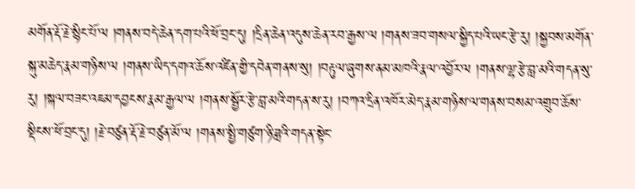མགོན་རྡོ་རྗེ་སྙིང་པོ་ལ །གནས་བདེ་ཆེན་དག་པའི་ཕོ་བྲང་དུ། །དྲིན་ཆེན་འདུས་ཆེན་རབ་རྒྱས་ལ །གནས་ཟབ་གསལ་སྐྱིད་པའི་ཡང་རྩེ་རུ། །སྐྱབས་མགོན་སྐུ་མཆེད་རྣམ་གཉིས་ལ །གནས་ཡིད་དགའ་ཆོས་འཛིན་གྱི་དབེན་གནས་སུ། །བརྟུལ་ཞུགས་ནམ་མཁའི་རྣལ་འབྱོར་ལ །གནས་ལྷ་རྩེ་བླ་མའི་གདན་སུ་རུ། །སྐལ་བཟང་འཇམ་དབྱངས་རྣམ་རྒྱལ་ལ །གནས་སྦྱོར་རྩེ་བླ་མའི་གདན་ས་རུ། །བཀའ་དྲིན་འཁོར་མེད་རྣམ་གཉིས་ལ་གནས་བསམ་འགྲུབ་ཆོས་སྡིངས་ཕོ་བྲང་དུ། །རྗེ་བཙུན་རྡོ་རྗེ་བཙུན་མོ་ལ །གནས་སྤྱི་གཙུག་ཉི་ཟླའི་གདན་སྟེང་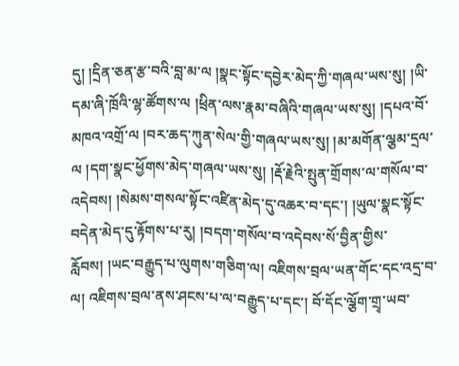དུ། །དྲིན་ཅན་རྩ་བའི་བླ་མ་ལ །སྣང་སྟོང་དབྱེར་མེད་ཀྱི་གཞལ་ཡས་སུ། །ཡི་དམ་ཞི་ཁྲོའི་ལྷ་ཚོགས་ལ །ཕྲིན་ལས་རྣམ་བཞིའི་གཞལ་ཡས་སུ། །དཔའ་བོ་མཁའ་འགྲོ་ལ །བར་ཆད་ཀུན་སེལ་གྱི་གཞལ་ཡས་སུ། །མ་མགོན་ལྕམ་དྲལ་ལ །དག་སྣང་ཕྱོགས་མེད་གཞལ་ཡས་སུ། །རྡོ་རྗེའི་སྤུན་གྲོགས་ལ་གསོལ་བ་འདེབས། །སེམས་གསལ་སྟོང་འཛིན་མེད་དུ་འཆར་བ་དང་། །ཡུལ་སྣང་སྟོང་བདེན་མེད་དུ་རྟོགས་པ་རུ། །བདག་གསོལ་བ་འདེབས་སོ་བྱིན་གྱིས་རློབས། །ཡང་བརྒྱུད་པ་ལུགས་གཅིག་ལ། འཇིགས་བྲལ་ཡན་གོང་དང་འདྲ་བ་ལ། འཇིགས་བྲལ་ནས་ཤངས་པ་ལ་བརྒྱུད་པ་དང་། བོ་དོང་ལྕོག་གྲྭ་ཡབ་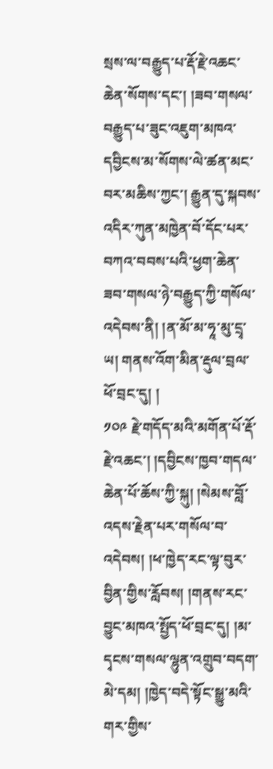སྲས་ལ་བརྒྱུད་པ་རྡོ་རྗེ་འཆང་ཆེན་སོགས་དང་། །ཟབ་གསལ་བརྒྱུད་པ་ཟུང་འཇུག་མཁའ་དབྱིངས་མ་སོགས་ལེ་ཚན་མང་བར་མཆིས་ཀྱང་། རྒྱུན་དུ་སྐབས་འདིར་ཀུན་མཁྱེན་བོ་དོང་པར་བཀའ་བབས་པའི་ཕྱག་ཆེན་ཟབ་གསལ་ཉེ་བརྒྱུད་ཀྱི་གསོལ་འདེབས་ནི། །ན་མོ་མ་ཧཱ་མུ་དྲྭ་ཡ། གནས་འོག་མིན་རྡུལ་བྲལ་ཕོ་བྲང་དུ། །
༡༠༩ རྗེ་གདོད་མའི་མགོན་པོ་རྡོ་རྗེ་འཆང་། །དབྱིངས་ཁྱབ་གདལ་ཆེན་པོ་ཆོས་ཀྱི་སྐུ། །སེམས་བློ་འདས་རྗེན་པར་གསོལ་བ་འདེབས། །ཕ་ཁྱེད་རང་ལྟ་བུར་བྱིན་གྱིས་རློབས། །གནས་རང་བྱུང་མཁའ་སྤྱོད་ཕོ་བྲང་དུ། །མ་དྭངས་གསལ་ལྷུན་འགྲུབ་བདག་མེ་དམ། །ཁྱེད་བདེ་སྟོང་སྒྱུ་མའི་གར་གྱིས་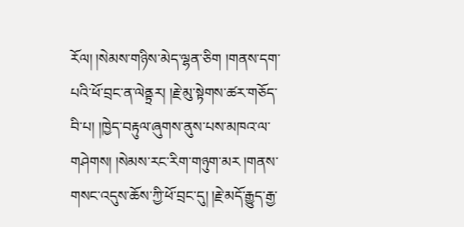རོལ། །སེམས་གཉིས་མེད་ལྷན་ཅིག །གནས་དག་པའི་ཕོ་བྲང་ན་ལེནྟྲར། །རྗེ་མུ་སྟེགས་ཚར་གཅོད་བི་པ། །ཁྱེད་བརྟུལ་ཞུགས་ནུས་པས་མཁའ་ལ་གཤེགས། །སེམས་རང་རིག་གཉུག་མར །གནས་གསང་འདུས་ཆོས་ཀྱི་ཕོ་བྲང་དུ། །རྗེ་མདོ་རྒྱུད་རྒྱ་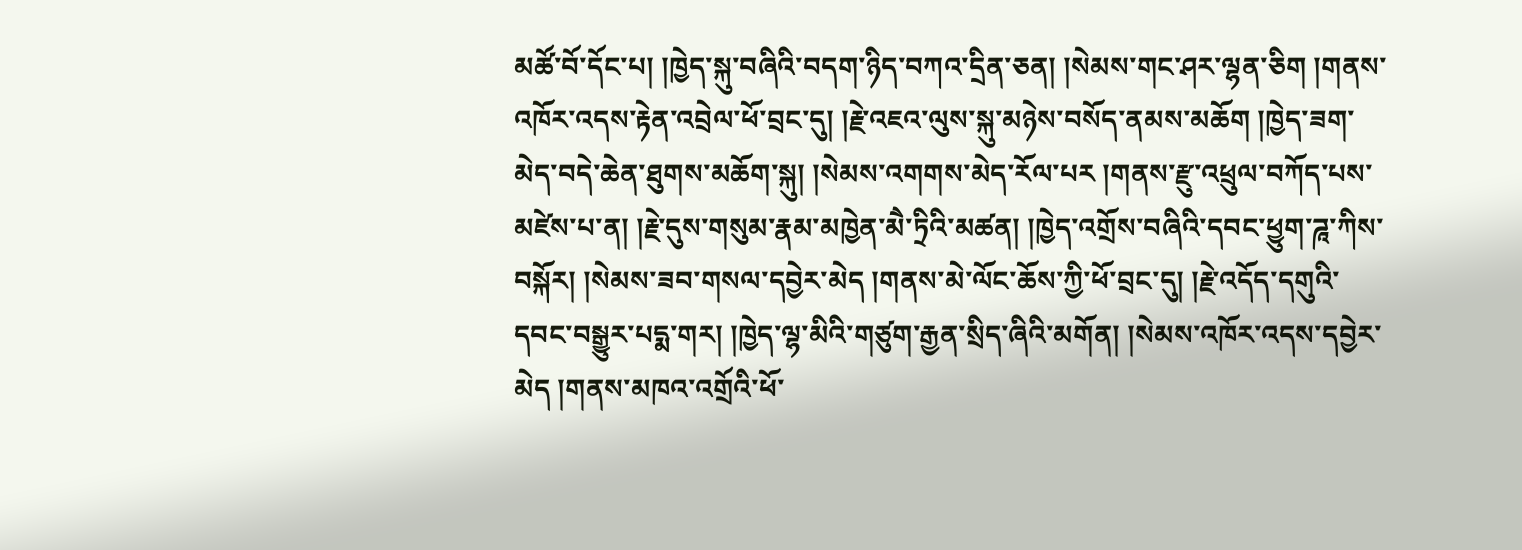མཚོ་བོ་དོང་པ། །ཁྱེད་སྐུ་བཞིའི་བདག་ཉིད་བཀའ་དྲིན་ཅན། །སེམས་གང་ཤར་ལྷན་ཅིག །གནས་འཁོར་འདས་རྟེན་འབྲེལ་ཕོ་བྲང་དུ། །རྗེ་འཇའ་ལུས་སྐུ་མཉེས་བསོད་ནམས་མཆོག །ཁྱེད་ཟག་མེད་བདེ་ཆེན་ཐུགས་མཆོག་སྐུ། །སེམས་འགགས་མེད་རོལ་པར །གནས་རྫུ་འཕྲུལ་བཀོད་པས་མཛེས་པ་ན། །རྗེ་དུས་གསུམ་རྣམ་མཁྱེན་མཻ་ཏྲིའི་མཚན། །ཁྱེད་འགྲོས་བཞིའི་དབང་ཕྱུག་ཌཱ་ཀིས་བསྐོར། །སེམས་ཟབ་གསལ་དབྱེར་མེད །གནས་མེ་ལོང་ཆོས་ཀྱི་ཕོ་བྲང་དུ། །རྗེ་འདོད་དགུའི་དབང་བསྒྱུར་པདྨ་གར། །ཁྱེད་ལྷ་མིའི་གཙུག་རྒྱན་སྲིད་ཞིའི་མགོན། །སེམས་འཁོར་འདས་དབྱེར་མེད །གནས་མཁའ་འགྲོའི་ཕོ་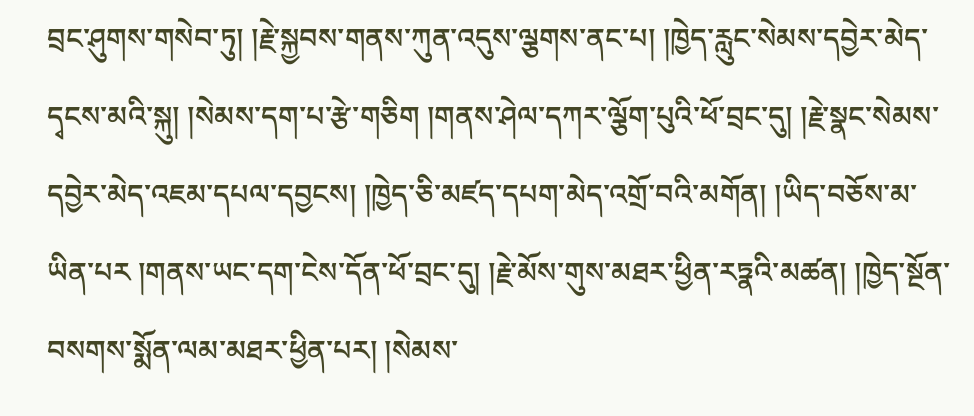བྲང་ཤུགས་གསེབ་ཏུ། །རྗེ་སྐྱབས་གནས་ཀུན་འདུས་ལྕགས་ནང་པ། །ཁྱེད་རླུང་སེམས་དབྱེར་མེད་དྭངས་མའི་སྐུ། །སེམས་དག་པ་རྩེ་གཅིག །གནས་ཤེལ་དཀར་ལྕོག་པུའི་ཕོ་བྲང་དུ། །རྗེ་སྣང་སེམས་དབྱེར་མེད་འཇམ་དཔལ་དབྱངས། །ཁྱེད་ཅི་མཛད་དཔག་མེད་འགྲོ་བའི་མགོན། །ཡིད་བཅོས་མ་ཡིན་པར །གནས་ཡང་དག་ངེས་དོན་ཕོ་བྲང་དུ། །རྗེ་མོས་གུས་མཐར་ཕྱིན་རཏྣའི་མཚན། །ཁྱེད་སྔོན་བསགས་སྨོན་ལམ་མཐར་ཕྱིན་པར། །སེམས་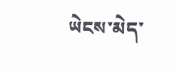ཡེངས་མེད་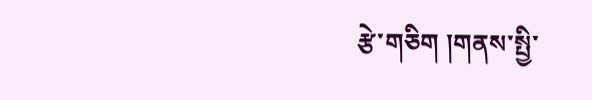རྩེ་གཅིག །གནས་སྤྱི་